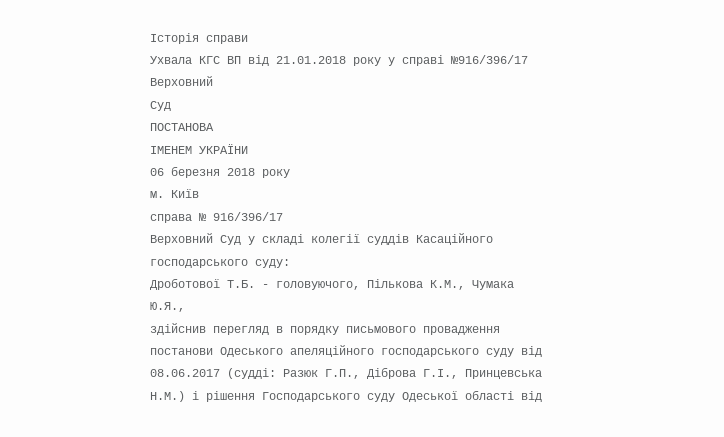Історія справи
Ухвала КГС ВП від 21.01.2018 року у справі №916/396/17
Верховний
Суд
ПОСТАНОВА
ІМЕНЕМ УКРАЇНИ
06 березня 2018 року
м. Київ
справа № 916/396/17
Верховний Суд у складі колегії суддів Касаційного господарського суду:
Дроботової Т.Б. - головуючого, Пількова К.М., Чумака Ю.Я.,
здійснив перегляд в порядку письмового провадження постанови Одеського апеляційного господарського суду від 08.06.2017 (судді: Разюк Г.П., Діброва Г.І., Принцевська Н.М.) і рішення Господарського суду Одеської області від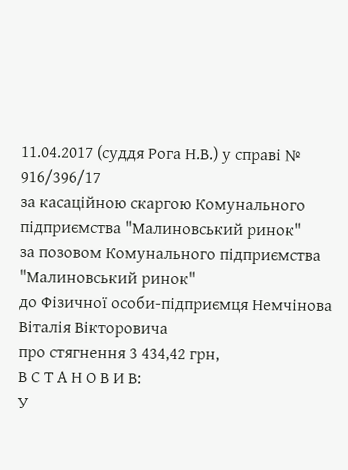11.04.2017 (суддя Рога Н.В.) у справі № 916/396/17
за касаційною скаргою Комунального підприємства "Малиновський ринок"
за позовом Комунального підприємства "Малиновський ринок"
до Фізичної особи-підприємця Немчінова Віталія Вікторовича
про стягнення 3 434,42 грн,
В С Т А Н О В И В:
У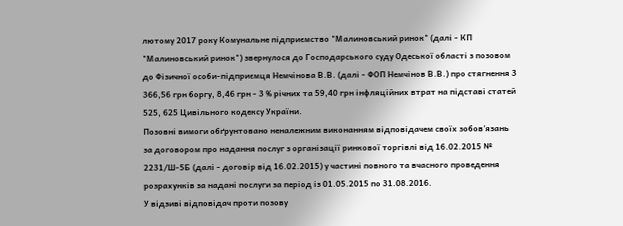лютому 2017 року Комунальне підприємство "Малиновський ринок" (далі - КП "Малиновський ринок") звернулося до Господарського суду Одеської області з позовом до Фізичної особи-підприємця Немчінова В.В. (далі - ФОП Немчінов В.В.) про стягнення 3 366,56 грн боргу, 8,46 грн - 3 % річних та 59,40 грн інфляційних втрат на підставі статей 525, 625 Цивільного кодексу України.
Позовні вимоги обґрунтовано неналежним виконанням відповідачем своїх зобов'язань за договором про надання послуг з організації ринкової торгівлі від 16.02.2015 № 2231/Ш-5Б (далі - договір від 16.02.2015) у частині повного та вчасного проведення розрахунків за надані послуги за період із 01.05.2015 по 31.08.2016.
У відзиві відповідач проти позову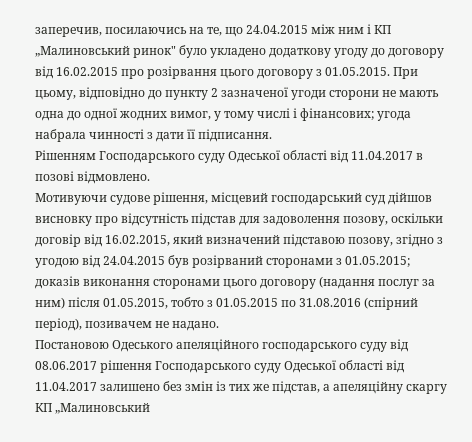заперечив, посилаючись на те, що 24.04.2015 між ним і КП „Малиновський ринок" було укладено додаткову угоду до договору від 16.02.2015 про розірвання цього договору з 01.05.2015. При цьому, відповідно до пункту 2 зазначеної угоди сторони не мають одна до одної жодних вимог, у тому числі і фінансових; угода набрала чинності з дати її підписання.
Рішенням Господарського суду Одеської області від 11.04.2017 в позові відмовлено.
Мотивуючи судове рішення, місцевий господарський суд дійшов висновку про відсутність підстав для задоволення позову, оскільки договір від 16.02.2015, який визначений підставою позову, згідно з угодою від 24.04.2015 був розірваний сторонами з 01.05.2015; доказів виконання сторонами цього договору (надання послуг за ним) після 01.05.2015, тобто з 01.05.2015 по 31.08.2016 (спірний період), позивачем не надано.
Постановою Одеського апеляційного господарського суду від 08.06.2017 рішення Господарського суду Одеської області від 11.04.2017 залишено без змін із тих же підстав, а апеляційну скаргу КП „Малиновський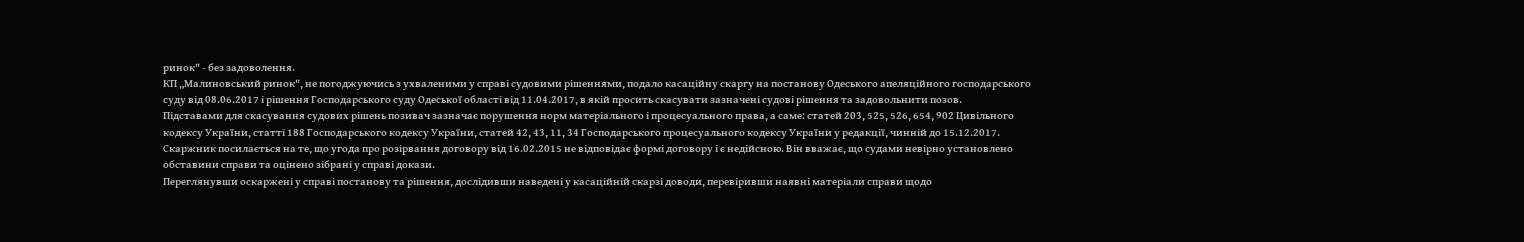ринок" - без задоволення.
КП „Малиновський ринок", не погоджуючись з ухваленими у справі судовими рішеннями, подало касаційну скаргу на постанову Одеського апеляційного господарського суду від 08.06.2017 і рішення Господарського суду Одеської області від 11.04.2017, в якій просить скасувати зазначені судові рішення та задовольнити позов.
Підставами для скасування судових рішень позивач зазначає порушення норм матеріального і процесуального права, а саме: статей 203, 525, 526, 654, 902 Цивільного кодексу України, статті 188 Господарського кодексу України, статей 42, 43, 11, 34 Господарського процесуального кодексу України у редакції, чинній до 15.12.2017. Скаржник посилається на те, що угода про розірвання договору від 16.02.2015 не відповідає формі договору і є недійсною. Він вважає, що судами невірно установлено обставини справи та оцінено зібрані у справі докази.
Переглянувши оскаржені у справі постанову та рішення, дослідивши наведені у касаційній скарзі доводи, перевіривши наявні матеріали справи щодо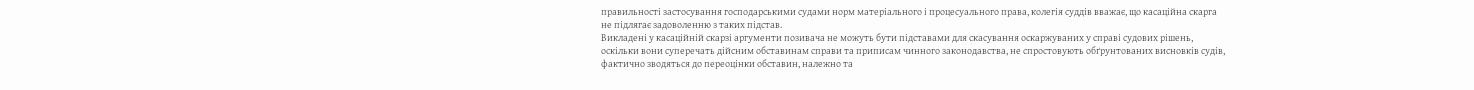правильності застосування господарськими судами норм матеріального і процесуального права, колегія суддів вважає, що касаційна скарга не підлягає задоволенню з таких підстав.
Викладені у касаційній скарзі аргументи позивача не можуть бути підставами для скасування оскаржуваних у справі судових рішень, оскільки вони суперечать дійсним обставинам справи та приписам чинного законодавства, не спростовують обґрунтованих висновків судів, фактично зводяться до переоцінки обставин, належно та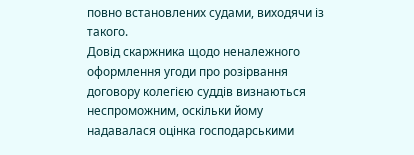повно встановлених судами, виходячи із такого.
Довід скаржника щодо неналежного оформлення угоди про розірвання договору колегією суддів визнаються неспроможним, оскільки йому надавалася оцінка господарськими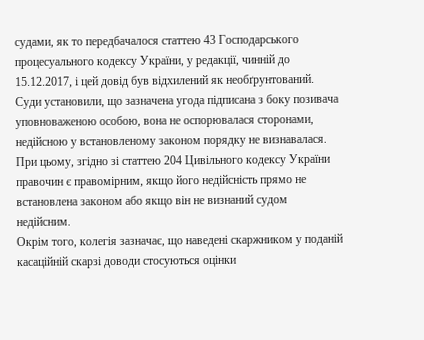судами, як то передбачалося статтею 43 Господарського процесуального кодексу України, у редакції, чинній до 15.12.2017, і цей довід був відхилений як необґрунтований. Суди установили, що зазначена угода підписана з боку позивача уповноваженою особою, вона не оспорювалася сторонами, недійсною у встановленому законом порядку не визнавалася. При цьому, згідно зі статтею 204 Цивільного кодексу України правочин є правомірним, якщо його недійсність прямо не встановлена законом або якщо він не визнаний судом недійсним.
Окрім того, колегія зазначає, що наведені скаржником у поданій касаційній скарзі доводи стосуються оцінки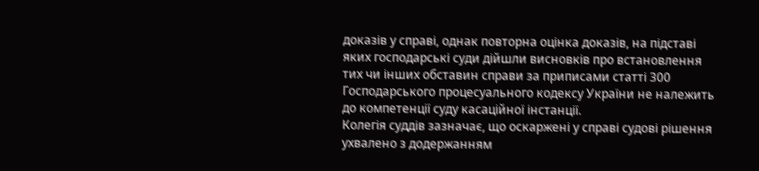доказів у справі, однак повторна оцінка доказів, на підставі яких господарські суди дійшли висновків про встановлення тих чи інших обставин справи за приписами статті 300 Господарського процесуального кодексу України не належить до компетенції суду касаційної інстанції.
Колегія суддів зазначає, що оскаржені у справі судові рішення ухвалено з додержанням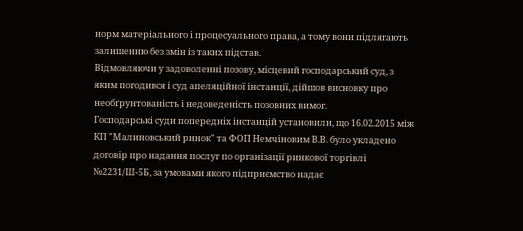норм матеріального і процесуального права, а тому вони підлягають залишенню без змін із таких підстав.
Відмовляючи у задоволенні позову, місцевий господарський суд, з яким погодився і суд апеляційної інстанції, дійшов висновку про необґрунтованість і недоведеність позовних вимог.
Господарські суди попередніх інстанцій установили, що 16.02.2015 між КП "Малиновський ринок" та ФОП Немчіновим В.В. було укладено договір про надання послуг по організації ринкової торгівлі №2231/Ш-5Б, за умовами якого підприємство надає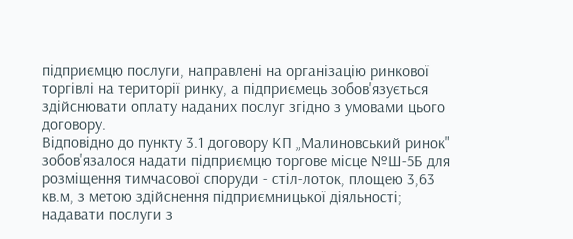підприємцю послуги, направлені на організацію ринкової торгівлі на території ринку, а підприємець зобов'язується здійснювати оплату наданих послуг згідно з умовами цього договору.
Відповідно до пункту 3.1 договору КП „Малиновський ринок" зобов'язалося надати підприємцю торгове місце №Ш-5Б для розміщення тимчасової споруди - стіл-лоток, площею 3,63 кв.м, з метою здійснення підприємницької діяльності; надавати послуги з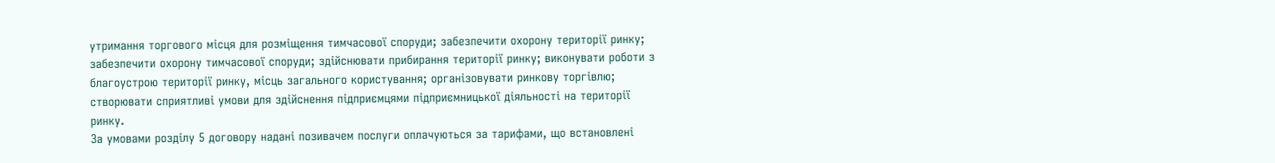утримання торгового місця для розміщення тимчасової споруди; забезпечити охорону території ринку; забезпечити охорону тимчасової споруди; здійснювати прибирання території ринку; виконувати роботи з благоустрою території ринку, місць загального користування; організовувати ринкову торгівлю; створювати сприятливі умови для здійснення підприємцями підприємницької діяльності на території ринку.
За умовами розділу 5 договору надані позивачем послуги оплачуються за тарифами, що встановлені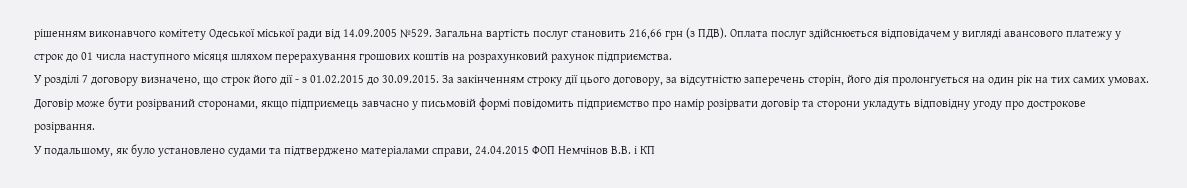рішенням виконавчого комітету Одеської міської ради від 14.09.2005 №529. Загальна вартість послуг становить 216,66 грн (з ПДВ). Оплата послуг здійснюється відповідачем у вигляді авансового платежу у строк до 01 числа наступного місяця шляхом перерахування грошових коштів на розрахунковий рахунок підприємства.
У розділі 7 договору визначено, що строк його дії - з 01.02.2015 до 30.09.2015. За закінченням строку дії цього договору, за відсутністю заперечень сторін, його дія пролонгується на один рік на тих самих умовах. Договір може бути розірваний сторонами, якщо підприємець завчасно у письмовій формі повідомить підприємство про намір розірвати договір та сторони укладуть відповідну угоду про дострокове розірвання.
У подальшому, як було установлено судами та підтверджено матеріалами справи, 24.04.2015 ФОП Немчінов В.В. і КП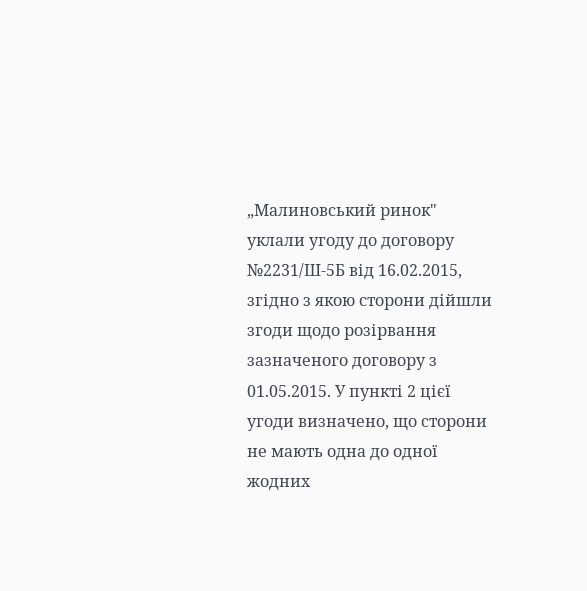„Малиновський ринок" уклали угоду до договору №2231/Ш-5Б від 16.02.2015, згідно з якою сторони дійшли згоди щодо розірвання зазначеного договору з 01.05.2015. У пункті 2 цієї угоди визначено, що сторони не мають одна до одної жодних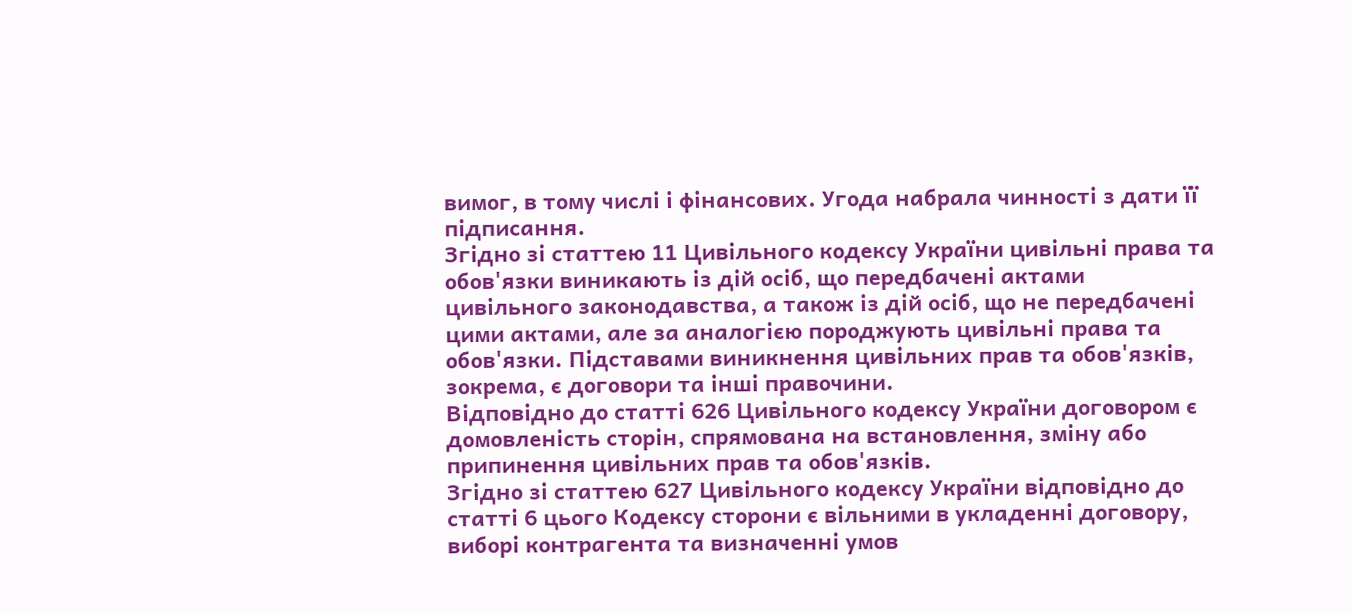вимог, в тому числі і фінансових. Угода набрала чинності з дати її підписання.
Згідно зі статтею 11 Цивільного кодексу України цивільні права та обов'язки виникають із дій осіб, що передбачені актами цивільного законодавства, а також із дій осіб, що не передбачені цими актами, але за аналогією породжують цивільні права та обов'язки. Підставами виникнення цивільних прав та обов'язків, зокрема, є договори та інші правочини.
Відповідно до статті 626 Цивільного кодексу України договором є домовленість сторін, спрямована на встановлення, зміну або припинення цивільних прав та обов'язків.
Згідно зі статтею 627 Цивільного кодексу України відповідно до статті 6 цього Кодексу сторони є вільними в укладенні договору, виборі контрагента та визначенні умов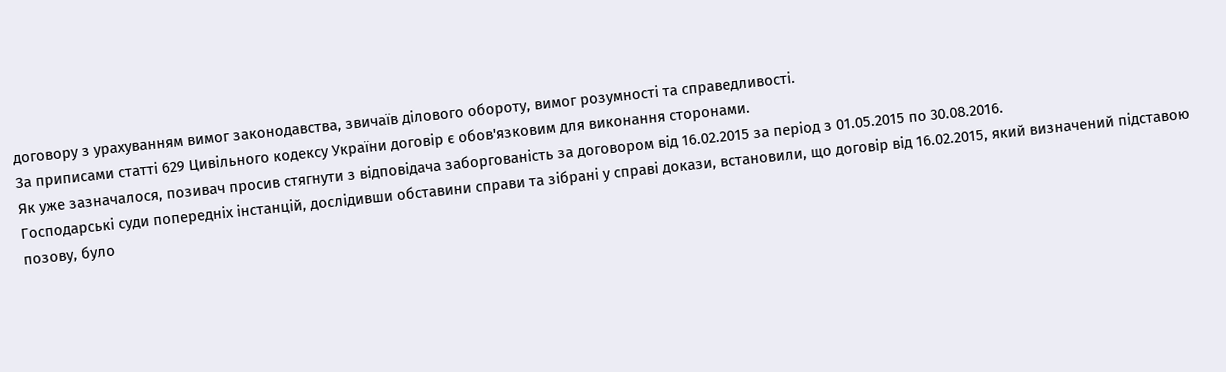договору з урахуванням вимог законодавства, звичаїв ділового обороту, вимог розумності та справедливості.
За приписами статті 629 Цивільного кодексу України договір є обов'язковим для виконання сторонами.
Як уже зазначалося, позивач просив стягнути з відповідача заборгованість за договором від 16.02.2015 за період з 01.05.2015 по 30.08.2016.
Господарські суди попередніх інстанцій, дослідивши обставини справи та зібрані у справі докази, встановили, що договір від 16.02.2015, який визначений підставою позову, було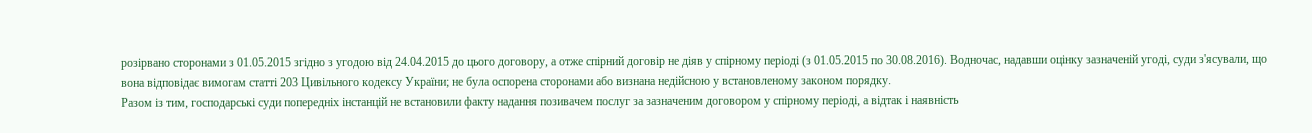розірвано сторонами з 01.05.2015 згідно з угодою від 24.04.2015 до цього договору, а отже спірний договір не діяв у спірному періоді (з 01.05.2015 по 30.08.2016). Водночас, надавши оцінку зазначеній угоді, суди з'ясували, що вона відповідає вимогам статті 203 Цивільного кодексу України; не була оспорена сторонами або визнана недійсною у встановленому законом порядку.
Разом із тим, господарські суди попередніх інстанцій не встановили факту надання позивачем послуг за зазначеним договором у спірному періоді, а відтак і наявність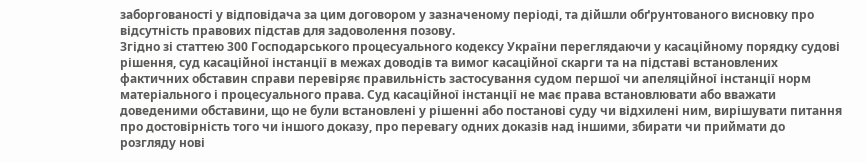заборгованості у відповідача за цим договором у зазначеному періоді, та дійшли обґрунтованого висновку про відсутність правових підстав для задоволення позову.
Згідно зі статтею 300 Господарського процесуального кодексу України переглядаючи у касаційному порядку судові рішення, суд касаційної інстанції в межах доводів та вимог касаційної скарги та на підставі встановлених фактичних обставин справи перевіряє правильність застосування судом першої чи апеляційної інстанції норм матеріального і процесуального права. Суд касаційної інстанції не має права встановлювати або вважати доведеними обставини, що не були встановлені у рішенні або постанові суду чи відхилені ним, вирішувати питання про достовірність того чи іншого доказу, про перевагу одних доказів над іншими, збирати чи приймати до розгляду нові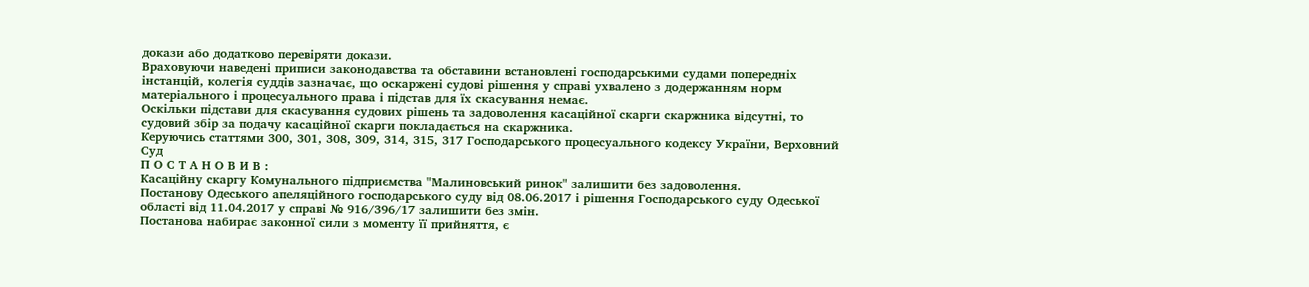докази або додатково перевіряти докази.
Враховуючи наведені приписи законодавства та обставини встановлені господарськими судами попередніх інстанцій, колегія суддів зазначає, що оскаржені судові рішення у справі ухвалено з додержанням норм матеріального і процесуального права і підстав для їх скасування немає.
Оскільки підстави для скасування судових рішень та задоволення касаційної скарги скаржника відсутні, то судовий збір за подачу касаційної скарги покладається на скаржника.
Керуючись статтями 300, 301, 308, 309, 314, 315, 317 Господарського процесуального кодексу України, Верховний Суд
П О С Т А Н О В И В :
Касаційну скаргу Комунального підприємства "Малиновський ринок" залишити без задоволення.
Постанову Одеського апеляційного господарського суду від 08.06.2017 і рішення Господарського суду Одеської області від 11.04.2017 у справі № 916/396/17 залишити без змін.
Постанова набирає законної сили з моменту її прийняття, є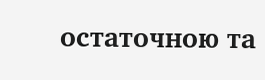остаточною та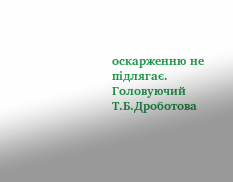оскарженню не підлягає.
Головуючий Т.Б.Дроботова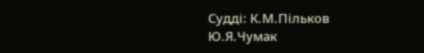Судді: К.М.Пільков
Ю.Я.Чумак